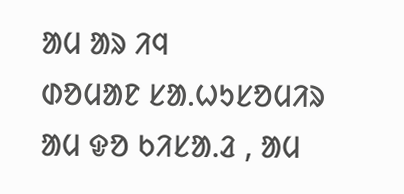ᱟᱢ ᱟᱨ ᱤᱧ
ᱰᱚᱢᱟᱱ ᱥᱟ.ᱦᱩᱥᱚᱢᱤᱨ
ᱟᱢ ᱫᱚ ᱠᱤᱥᱟ.ᱲ , ᱟᱢ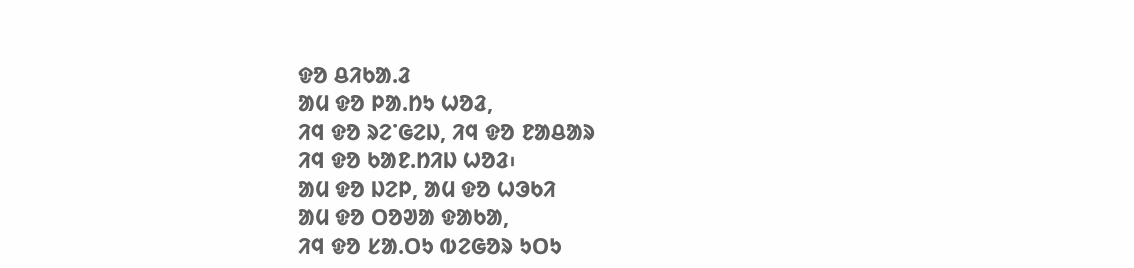ᱫᱚ ᱪᱤᱠᱟ.ᱲ
ᱟᱢ ᱫᱚ ᱞᱟ.ᱴᱩ ᱦᱚᱲ,
ᱤᱧ ᱫᱚ ᱨᱮᱸᱜᱮᱡ, ᱤᱧ ᱫᱚ ᱱᱟᱪᱟᱨ
ᱤᱧ ᱫᱚ ᱠᱟᱱ.ᱴᱤᱡ ᱦᱚᱲ᱾
ᱟᱢ ᱫᱚ ᱡᱮᱞ, ᱟᱢ ᱫᱚ ᱦᱳᱠᱤ
ᱟᱢ ᱫᱚ ᱛᱚᱣᱟ ᱫᱟᱠᱟ,
ᱤᱧ ᱫᱚ ᱥᱟ.ᱛᱩ ᱵᱮᱜᱚᱨ ᱩᱛᱩ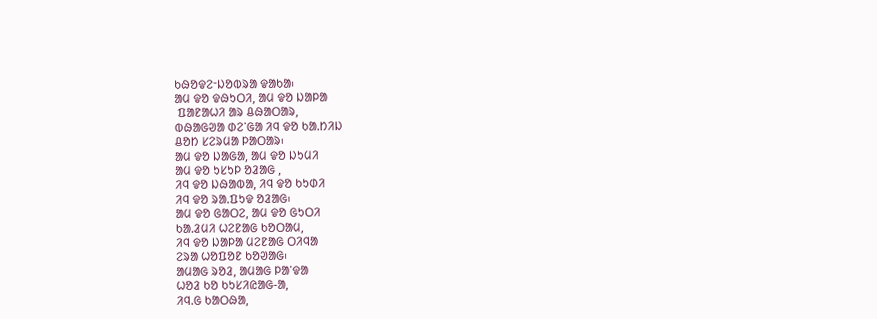ᱠᱷᱚᱫᱮᱼᱡᱚᱵᱨᱟ ᱫᱟᱠᱟ᱾
ᱟᱢ ᱫᱚ ᱫᱷᱩᱛᱤ, ᱟᱢ ᱫᱚ ᱡᱟᱞᱟ
 ᱯᱟᱱᱟᱦᱤ ᱟᱨ ᱪᱷᱟᱛᱟᱨ,
ᱵᱷᱟᱜᱣᱟ ᱰᱮᱸᱜᱟ ᱤᱧ ᱫᱚ ᱠᱟ.ᱴᱤᱡ
ᱪᱚᱴ ᱥᱮᱨᱢᱟ ᱞᱟᱛᱟᱨ᱾
ᱟᱢ ᱫᱚ ᱡᱟᱜᱟ, ᱟᱢ ᱫᱚ ᱡᱩᱢᱤ
ᱟᱢ ᱫᱚ ᱩᱥᱩᱞ ᱚᱲᱟᱜ ,
ᱤᱧ ᱫᱚ ᱡᱷᱟᱵᱟ, ᱤᱧ ᱫᱚ ᱠᱩᱰᱤ
ᱤᱧ ᱫᱚ ᱨᱟ.ᱯᱩᱫ ᱚᱲᱟᱜ᱾
ᱟᱢ ᱫᱚ ᱜᱟᱛᱮ, ᱟᱢ ᱫᱚ ᱜᱩᱛᱤ
ᱠᱟ.ᱲᱢᱤ ᱦᱮᱱᱟᱜ ᱠᱚᱛᱟᱢ,
ᱤᱧ ᱫᱚ ᱡᱟᱞᱟ ᱢᱮᱱᱟᱜ ᱛᱤᱧᱟ
ᱮᱨᱟ ᱦᱚᱯᱚᱱ ᱠᱚᱣᱟᱜ᱾
ᱟᱢᱟᱜ ᱨᱚᱲ, ᱟᱢᱟᱜ ᱞᱟᱸᱫᱟ
ᱦᱚᱲ ᱠᱚ ᱠᱩᱥᱤᱭᱟᱜ-ᱟ,
ᱤᱧ.ᱜ ᱠᱟᱛᱷᱟ,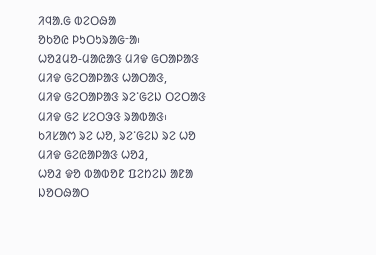ᱤᱧᱟ.ᱜ ᱵᱮᱛᱷᱟ
ᱚᱠᱚᱭ ᱞᱩᱛᱩᱨᱟᱜᱼᱟ᱾
ᱦᱚᱲᱢᱚ-ᱢᱟᱭᱟᱝ ᱢᱤᱫ ᱜᱛᱟᱞᱟᱝ
ᱢᱤᱫ ᱜᱮᱛᱟᱞᱟᱝ ᱦᱟᱛᱟᱝ,
ᱢᱤᱫ ᱜᱮᱛᱟᱞᱟᱝ ᱨᱮᱸᱜᱮᱡ ᱛᱮᱛᱟᱝ
ᱢᱤᱫ ᱜᱮ ᱥᱮᱛᱳᱝ ᱨᱟᱵᱟᱝ᱾
ᱠᱤᱥᱟᱬ ᱨᱮ ᱦᱚ, ᱨᱮᱸᱜᱮᱡ ᱨᱮ ᱦᱚ
ᱢᱤᱫ ᱜᱮᱭᱟᱞᱟᱝ ᱦᱚᱲ,
ᱦᱚᱲ ᱫᱚ ᱵᱟᱵᱚᱱ ᱯᱮᱴᱮᱡ ᱟᱱᱟ
ᱡᱚᱛᱷᱟᱛ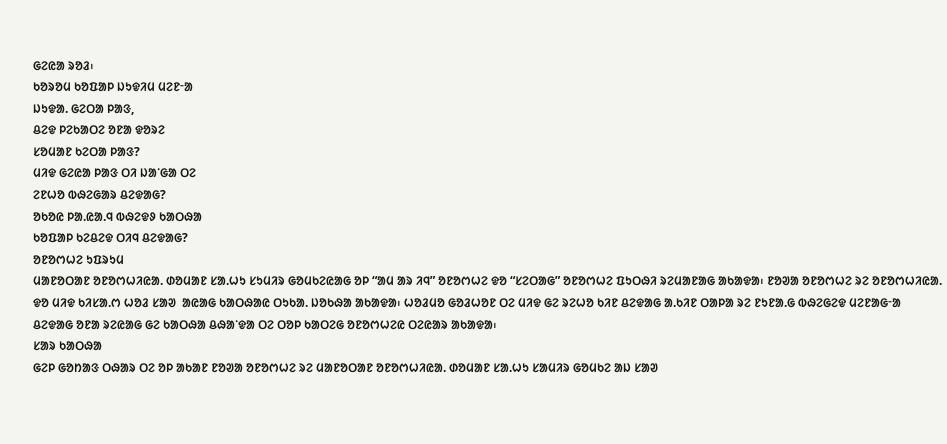ᱜᱮᱭᱟ ᱨᱚᱲ᱾
ᱠᱚᱨᱚᱢ ᱠᱚᱯᱟᱞ ᱡᱩᱫᱤᱢ ᱢᱮᱱᱼᱟ
ᱡᱩᱫᱟ. ᱜᱮᱛᱟ ᱞᱟᱝ,
ᱪᱮᱫ ᱞᱮᱠᱟᱛᱮ ᱚᱱᱟ ᱫᱚᱨᱮ
ᱥᱚᱢᱟᱱ ᱠᱮᱛᱟ ᱞᱟᱝ?
ᱢᱤᱫ ᱜᱮᱭᱟ ᱞᱟᱝ ᱛᱤ ᱡᱟᱸᱜᱟ ᱛᱮ
ᱮᱱᱦᱚ ᱵᱷᱮᱜᱟᱨ ᱪᱮᱫᱟᱜ?
ᱚᱠᱚᱭ ᱞᱟ.ᱭᱟ.ᱧ ᱵᱷᱮᱫᱽ ᱠᱟᱛᱷᱟ
ᱠᱚᱯᱟᱞ ᱠᱮᱪᱮᱫ ᱛᱤᱧ ᱪᱮᱫᱟᱜ?
ᱚᱱᱚᱬᱦᱮ ᱩᱯᱨᱩᱢ
ᱢᱟᱱᱚᱛᱟᱱ ᱚᱱᱚᱬᱦᱤᱭᱟ. ᱰᱚᱢᱟᱱ ᱥᱟ.ᱦᱩ ᱥᱩᱢᱤᱨ ᱜᱚᱢᱠᱮᱭᱟᱜ ᱚᱞ “ᱟᱢ ᱟᱨ ᱤᱧ” ᱚᱱᱚᱬᱦᱮ ᱫᱚ “ᱥᱮᱛᱟᱜ” ᱚᱱᱚᱬᱦᱮ ᱯᱩᱛᱷᱤ ᱨᱮᱢᱟᱱᱟᱜ ᱟᱠᱟᱫᱟ᱾ ᱱᱚᱣᱟ ᱚᱱᱚᱬᱦᱮ ᱨᱮ ᱚᱱᱚᱬᱦᱤᱭᱟ. ᱫᱚ ᱢᱤᱫ ᱠᱤᱥᱟ.ᱬ ᱦᱚᱲ ᱥᱟᱣ  ᱟᱭᱟᱜ ᱠᱟᱛᱷᱟᱭ ᱛᱩᱠᱟ. ᱡᱚᱠᱷᱟ ᱟᱠᱟᱫᱟ᱾ ᱦᱚᱲᱢᱚ ᱜᱚᱲᱦᱚᱱ ᱛᱮ ᱢᱤᱫ ᱜᱮ ᱨᱮᱦᱚ ᱠᱤᱱ ᱪᱮᱫᱟᱜ ᱟ.ᱠᱤᱱ ᱛᱟᱞᱟ ᱨᱮ ᱱᱩᱱᱟ.ᱜ ᱵᱷᱮᱜᱮᱫ ᱢᱮᱱᱟᱜᱼᱟ ᱪᱮᱫᱟᱜ ᱚᱱᱟ ᱨᱮᱭᱟᱜ ᱜᱮ ᱠᱟᱛᱷᱟ ᱪᱷᱟᱸᱫᱟ ᱛᱮ ᱛᱚᱞ ᱠᱟᱛᱮᱜ ᱚᱱᱚᱬᱦᱮᱭ ᱛᱮᱭᱟᱨ ᱟᱠᱟᱫᱟ᱾
ᱥᱟᱨ ᱠᱟᱛᱷᱟ
ᱜᱮᱞ ᱜᱚᱴᱟᱝ ᱛᱷᱟᱨ ᱛᱮ ᱚᱞ ᱟᱠᱟᱱ ᱱᱚᱣᱟ ᱚᱱᱚᱬᱦᱮ ᱨᱮ ᱢᱟᱱᱚᱛᱟᱱ ᱚᱱᱚᱬᱦᱤᱭᱟ. ᱰᱚᱢᱟᱱ ᱥᱟ.ᱦᱩ ᱥᱟᱢᱤᱨ ᱜᱚᱢᱠᱮ ᱟᱡ ᱥᱟᱣ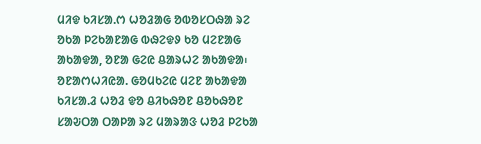ᱢᱤᱫ ᱠᱤᱥᱟ.ᱬ ᱦᱚᱲᱟᱜ ᱚᱵᱚᱥᱛᱷᱟ ᱨᱮ ᱚᱠᱟ ᱞᱮᱠᱟᱱᱟᱜ ᱵᱷᱮᱫᱽ ᱠᱚ ᱢᱮᱱᱟᱜ ᱟᱠᱟᱫᱟ, ᱚᱱᱟ ᱜᱮᱭ ᱪᱟᱨᱦᱮ ᱟᱠᱟᱫᱟ᱾
ᱚᱱᱟᱬᱦᱤᱭᱟ. ᱜᱚᱢᱠᱮᱭ ᱢᱮᱱ ᱟᱠᱟᱫᱟ ᱠᱤᱥᱟ.ᱲ ᱦᱚᱲ ᱫᱚ ᱪᱤᱠᱷᱚᱱ ᱪᱚᱠᱷᱚᱱ ᱥᱟᱶᱛᱟ ᱛᱟᱞᱟ ᱨᱮ ᱢᱟᱨᱟᱝ ᱦᱚᱲ ᱞᱮᱠᱟ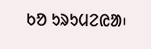ᱠᱚ ᱩᱨᱩᱢᱮᱭᱟ᱾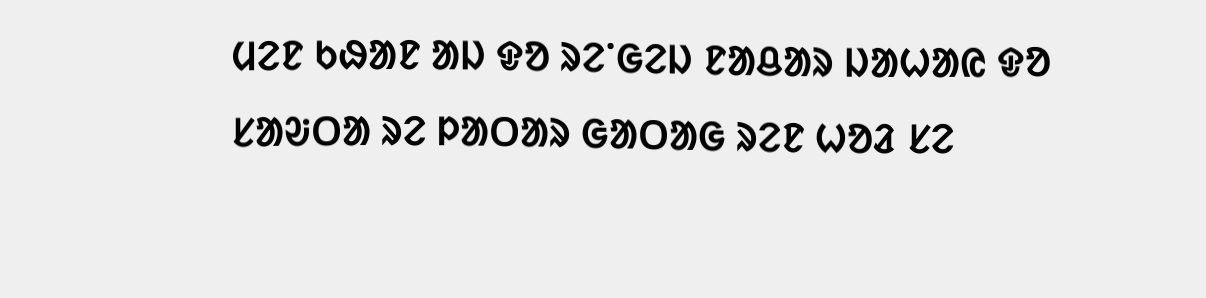ᱢᱮᱱ ᱠᱷᱟᱱ ᱟᱡ ᱫᱚ ᱨᱮᱸᱜᱮᱡ ᱱᱟᱪᱟᱨ ᱡᱟᱦᱟᱭ ᱫᱚ ᱥᱟᱶᱛᱟ ᱨᱮ ᱞᱟᱛᱟᱨ ᱜᱟᱛᱟᱜ ᱨᱮᱱ ᱦᱚᱲ ᱥᱮ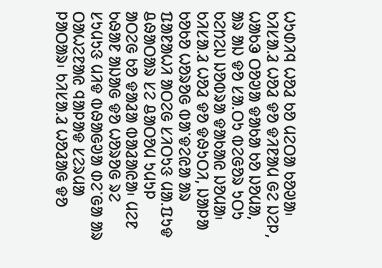ᱦᱩᱰᱤᱧ ᱦᱚᱲ ᱠᱚ ᱢᱮᱛᱟ ᱠᱚᱣᱟ᱾ ᱠᱤᱥᱟ.ᱲ ᱦᱚᱲ ᱫᱚ ᱫᱤᱱᱟᱢ ᱜᱮ ᱡᱮᱞ, ᱦᱟᱠᱳ ᱛᱚᱣᱟ ᱫᱟᱠᱟ ᱠᱚ ᱡᱚᱢᱟ, ᱟᱨ ᱟᱡ ᱫᱚ ᱥᱟ.ᱛᱩ ᱵᱮᱜᱚᱨ ᱩᱛᱩ ᱠᱮᱴᱮᱡ ᱡᱚᱵᱨᱟ ᱫᱟᱠᱟᱭ ᱡᱚᱢᱟ᱾
ᱠᱤᱥᱟ.ᱲ ᱦᱚᱲ ᱫᱚ ᱫᱷᱩᱛᱤ, ᱡᱟᱞᱟ ᱠᱚᱠᱚ ᱦᱚᱨᱚᱜ ᱵᱟᱸᱫᱮᱭᱟ ᱟᱨ ᱯᱟᱱᱟᱦᱤ ᱟᱛᱮᱜ ᱥᱤᱛᱩᱝ ᱢᱟ.ᱯᱩᱫ ᱪᱷᱟᱛᱟᱨ ᱥᱮ ᱪᱟᱛᱚᱢ ᱩᱢᱩᱞ ᱟᱛᱮᱜ ᱠᱚ ᱫᱟᱲᱟ ᱵᱟᱲᱟᱭᱟ᱾ ᱢᱮᱱ ᱠᱷᱟᱱ ᱟᱡᱟᱜ ᱫᱚ ᱦᱚᱨᱚᱜ ᱨᱮ ᱥᱩᱢᱩᱝ ᱢᱤᱫ ᱵᱷᱟᱜᱣᱟ ᱰᱮᱸᱜᱟ ᱟᱨ ᱛᱟᱦᱮᱱᱟᱭ ᱧᱟᱞᱟᱫ ᱥᱮᱨᱢᱟ ᱞᱟᱛᱟᱨ᱾ ᱠᱤᱥᱟ.ᱲ ᱦᱚᱲᱟᱜ ᱫᱚ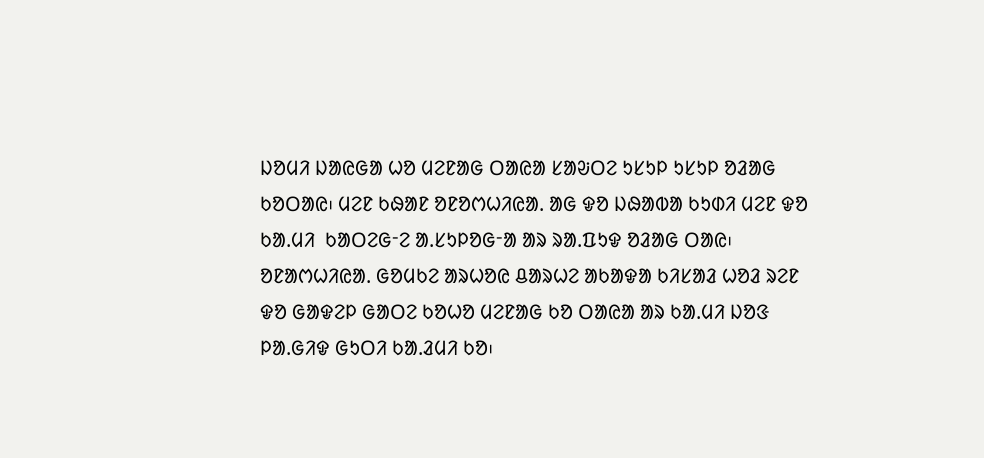ᱡᱚᱢᱤ ᱡᱟᱭᱜᱟ ᱦᱚ ᱢᱮᱱᱟᱜ ᱛᱟᱭᱟ ᱥᱟᱶᱛᱮ ᱩᱥᱩᱞ ᱩᱥᱩᱞ ᱚᱲᱟᱜ ᱠᱚᱛᱟᱭ᱾ ᱢᱮᱱ ᱠᱷᱟᱱ ᱚᱱᱚᱬᱦᱤᱭᱟ. ᱟᱜ ᱫᱚ ᱡᱷᱟᱵᱟ ᱠᱩᱰᱤ ᱢᱮᱱ ᱫᱚ ᱠᱟ.ᱢᱤ  ᱠᱟᱛᱮᱜᱼᱮ ᱟ.ᱥᱩᱞᱚᱜᱼᱟ ᱟᱨ ᱨᱟ.ᱯᱩᱫ ᱚᱲᱟᱜ ᱛᱟᱭ᱾
ᱚᱱᱟᱬᱦᱤᱭᱟ. ᱜᱚᱢᱠᱮ ᱟᱨᱦᱚᱭ ᱪᱟᱨᱦᱮ ᱟᱠᱟᱫᱟ ᱠᱤᱥᱟᱲ ᱦᱚᱲ ᱨᱮᱱ ᱫᱚ ᱜᱟᱫᱮᱞ ᱜᱟᱛᱮ ᱠᱚᱦᱚ ᱢᱮᱱᱟᱜ ᱠᱚ ᱛᱟᱭᱟ ᱟᱨ ᱠᱟ.ᱢᱤ ᱡᱚᱝ ᱞᱟ.ᱜᱤᱫ ᱜᱩᱛᱤ ᱠᱟ.ᱲᱢᱤ ᱠᱚ᱾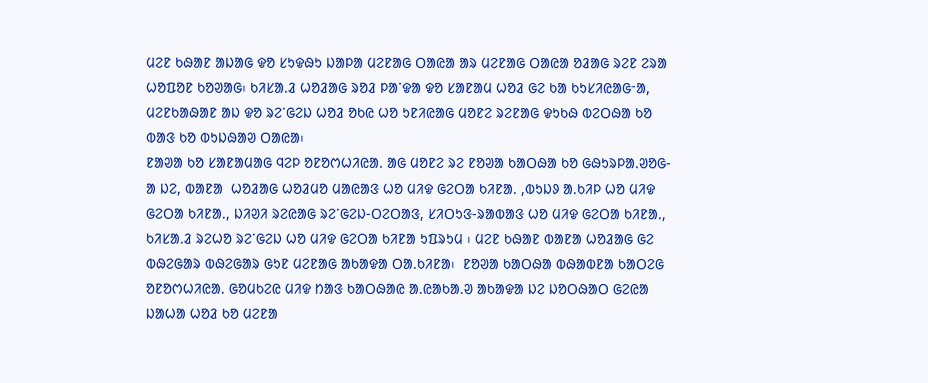ᱢᱮᱱ ᱠᱷᱟᱱ ᱟᱡᱟᱜ ᱫᱚ ᱥᱩᱫᱷᱩ ᱡᱟᱞᱟ ᱢᱮᱱᱟᱜ ᱛᱟᱭᱟ ᱟᱨ ᱢᱮᱱᱟᱜ ᱛᱟᱭᱟ ᱚᱲᱟᱜ ᱨᱮᱱ ᱮᱨᱟ ᱦᱚᱯᱚᱱ ᱠᱚᱣᱟᱜ᱾ ᱠᱤᱥᱟ.ᱲ ᱦᱚᱲᱟᱜ ᱨᱚᱲ ᱞᱟᱸᱫᱟ ᱫᱚ ᱥᱟᱱᱟᱢ ᱦᱚᱲ ᱜᱮ ᱠᱟ ᱠᱩᱥᱤᱭᱟᱜᱼᱟ, ᱢᱮᱱᱠᱟᱷᱟᱱ ᱟᱡ ᱫᱚ ᱨᱮᱸᱜᱮᱡ ᱦᱚᱲ ᱚᱠᱭ ᱦᱚ ᱩᱱᱤᱭᱟᱜ ᱢᱚᱱᱮ ᱨᱮᱱᱟᱜ ᱫᱩᱠᱷ ᱵᱮᱛᱷᱟ ᱠᱚ ᱵᱟᱝ ᱠᱚ ᱵᱩᱡᱷᱟᱣ ᱛᱟᱭᱟ᱾
ᱱᱟᱣᱟ ᱠᱚ ᱥᱟᱱᱟᱢᱟᱜ ᱧᱮᱞ ᱚᱱᱚᱬᱦᱤᱭᱟ. ᱟᱜ ᱢᱚᱱᱮ ᱨᱮ ᱱᱚᱣᱟ ᱠᱟᱛᱷᱟ ᱠᱚ ᱜᱷᱩᱨᱞᱟ.ᱣᱚᱜ-ᱟ ᱡᱮ, ᱵᱟᱱᱟ  ᱦᱚᱲᱟᱜ ᱦᱚᱲᱢᱚ ᱢᱟᱭᱟᱝ ᱦᱚ ᱢᱤᱫ ᱜᱮᱛᱟ ᱠᱤᱱᱟ. ,ᱵᱩᱡᱽ ᱟ.ᱠᱤᱞ ᱦᱚ ᱢᱤᱫ ᱜᱮᱛᱟ ᱠᱤᱱᱟ., ᱡᱤᱣᱤ ᱨᱮᱭᱟᱜ ᱨᱮᱸᱜᱮᱡ-ᱛᱮᱛᱟᱝ, ᱥᱤᱛᱩᱝ-ᱨᱟᱵᱟᱝ ᱦᱚ ᱢᱤᱫ ᱜᱮᱛᱟ ᱠᱤᱱᱟ., ᱠᱤᱥᱟ.ᱲ ᱨᱮᱦᱚ ᱨᱮᱸᱜᱮᱡ ᱦᱚ ᱢᱤᱫ ᱜᱮᱛᱟ ᱠᱤᱱᱟ ᱩᱯᱨᱩᱢ ᱾ ᱢᱮᱱ ᱠᱷᱟᱱ ᱵᱟᱱᱟ ᱦᱚᱲᱟᱜ ᱜᱮ ᱵᱷᱮᱜᱟᱨ ᱵᱷᱮᱜᱟᱨ ᱜᱩᱱ ᱢᱮᱱᱟᱜ ᱟᱠᱟᱫᱟ ᱛᱟ.ᱠᱤᱱᱟ᱾  ᱱᱚᱣᱟ ᱠᱟᱛᱷᱟ ᱵᱷᱟᱵᱱᱟ ᱠᱟᱛᱮᱜ ᱚᱱᱚᱬᱦᱤᱭᱟ. ᱜᱚᱢᱠᱮᱭ ᱢᱤᱫ ᱴᱟᱝ ᱠᱟᱛᱷᱟᱭ ᱟ.ᱭᱟᱠᱟ.ᱣ ᱟᱠᱟᱫᱟ ᱡᱮ ᱡᱚᱛᱷᱟᱛ ᱜᱮᱭᱟ ᱡᱟᱦᱟ ᱦᱚᱲ ᱠᱚ ᱢᱮᱱᱟ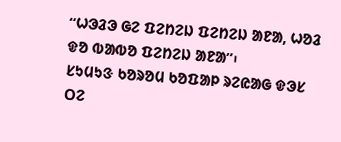“ᱦᱳᱲᱳ ᱜᱮ ᱯᱮᱴᱮᱡ ᱯᱮᱴᱮᱡ ᱟᱱᱟ, ᱦᱚᱲ ᱫᱚ ᱵᱟᱵᱚ ᱯᱮᱴᱮᱡ ᱟᱱᱟ”᱾
ᱥᱩᱢᱩᱝ ᱠᱚᱨᱚᱢ ᱠᱚᱯᱟᱞ ᱨᱮᱭᱟᱜ ᱫᱳᱥ ᱛᱮ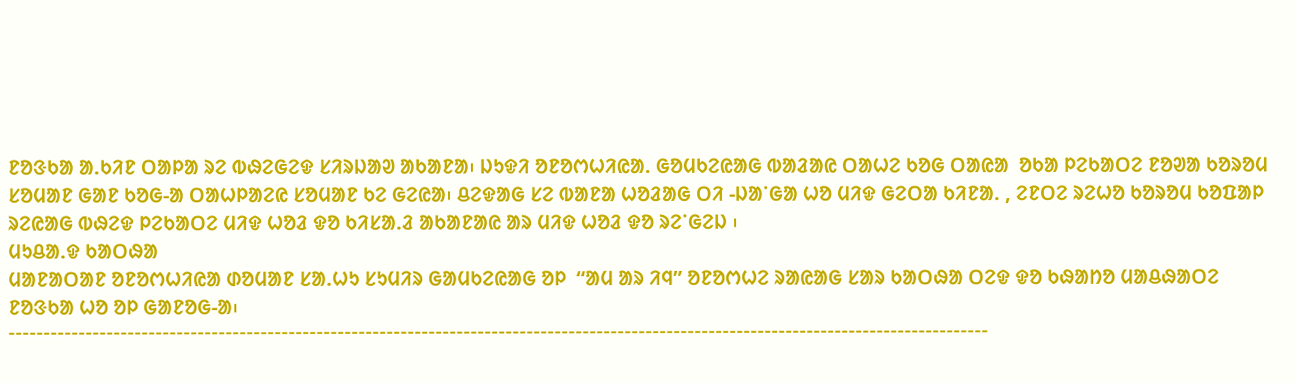ᱱᱚᱝᱠᱟ ᱟ.ᱠᱤᱱ ᱛᱟᱞᱟ ᱨᱮ ᱵᱷᱮᱜᱮᱫ ᱥᱤᱨᱡᱟᱣ ᱟᱠᱟᱱᱟ᱾ ᱡᱩᱫᱤ ᱚᱱᱚᱬᱦᱤᱭᱟ. ᱜᱚᱢᱠᱮᱭᱟᱜ ᱵᱟᱲᱟᱭ ᱛᱟᱦᱮ ᱠᱚᱜ ᱛᱟᱭᱟ  ᱚᱠᱟ ᱞᱮᱠᱟᱛᱮ ᱱᱚᱣᱟ ᱠᱚᱨᱚᱢ ᱥᱚᱢᱟᱱ ᱜᱟᱱ ᱠᱚᱜ-ᱟ ᱛᱟᱦᱞᱟᱮᱭ ᱥᱚᱢᱟᱱ ᱠᱮ ᱜᱮᱭᱟ᱾ ᱪᱮᱫᱟᱜ ᱥᱮ ᱵᱟᱱᱟ ᱦᱚᱲᱟᱜ ᱛᱤ -ᱡᱟᱸᱜᱟ ᱦᱚ ᱢᱤᱫ ᱜᱮᱛᱟ ᱠᱤᱱᱟ. , ᱮᱱᱛᱮ ᱨᱮᱦᱚ ᱠᱚᱨᱚᱢ ᱠᱚᱯᱟᱞ ᱨᱮᱭᱟᱜ ᱵᱷᱮᱫ ᱞᱮᱠᱟᱛᱮ ᱢᱤᱫ ᱦᱚᱲ ᱫᱚ ᱠᱤᱥᱟ.ᱲ ᱟᱠᱟᱱᱟᱭ ᱟᱨ ᱢᱤᱫ ᱦᱚᱲ ᱫᱚ ᱨᱮᱸᱜᱮᱡ ᱾
ᱢᱩᱪᱟ.ᱫ ᱠᱟᱛᱷᱟ
ᱢᱟᱱᱟᱛᱟᱱ ᱚᱱᱚᱬᱦᱤᱭᱟ ᱰᱚᱢᱟᱱ ᱥᱟ.ᱦᱩ ᱥᱩᱢᱤᱨ ᱜᱟᱢᱠᱮᱭᱟᱜ ᱚᱞ  “ᱟᱢ ᱟᱨ ᱤᱧ” ᱚᱱᱚᱬᱦᱮ ᱨᱟᱭᱟᱜ ᱥᱟᱨ ᱠᱟᱛᱷᱟ ᱛᱮᱫ ᱫᱚ ᱠᱷᱟᱴᱚ ᱢᱟᱪᱷᱟᱛᱮ ᱱᱚᱝᱠᱟ ᱦᱚ ᱚᱞ ᱜᱟᱱᱚᱜ-ᱟ᱾
ᱼᱼᱼᱼᱼᱼᱼᱼᱼᱼᱼᱼᱼᱼᱼᱼᱼᱼᱼᱼᱼᱼᱼᱼᱼᱼᱼᱼᱼᱼᱼᱼᱼᱼᱼᱼᱼᱼᱼᱼᱼᱼᱼᱼᱼᱼᱼᱼᱼᱼᱼᱼᱼᱼᱼᱼᱼᱼᱼᱼᱼᱼᱼᱼᱼᱼᱼᱼᱼᱼᱼᱼᱼᱼᱼᱼᱼᱼᱼᱼᱼᱼᱼᱼᱼᱼᱼᱼᱼᱼᱼᱼᱼᱼᱼᱼᱼᱼᱼᱼᱼᱼᱼᱼᱼᱼᱼᱼᱼᱼᱼᱼᱼᱼᱼᱼᱼᱼᱼᱼᱼᱼᱼᱼᱼᱼᱼᱼᱼᱼᱼᱼᱼᱼᱼᱼᱼᱼᱼᱼ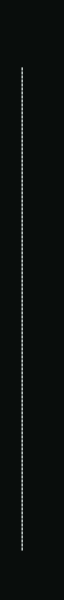ᱼᱼᱼᱼᱼᱼᱼᱼᱼᱼᱼᱼᱼᱼᱼᱼᱼᱼᱼᱼᱼᱼᱼᱼᱼᱼᱼᱼᱼᱼᱼᱼᱼᱼᱼᱼᱼᱼᱼᱼᱼᱼᱼᱼᱼᱼᱼᱼᱼᱼᱼᱼᱼᱼᱼᱼᱼᱼᱼᱼᱼᱼᱼᱼᱼᱼᱼᱼᱼᱼᱼᱼᱼᱼᱼᱼᱼᱼᱼᱼᱼᱼᱼᱼᱼᱼᱼᱼᱼᱼᱼᱼᱼᱼᱼᱼᱼᱼᱼᱼᱼᱼᱼᱼᱼᱼᱼᱼᱼᱼᱼᱼᱼᱼᱼᱼᱼᱼᱼᱼᱼ